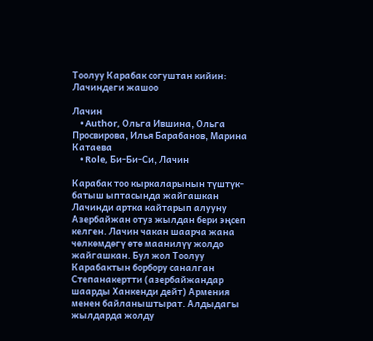Тоолуу Карабак согуштан кийин: Лачиндеги жашоо

Лачин
    • Author, Ольга Ившина, Ольга Просвирова, Илья Барабанов, Марина Катаева
    • Role, Би-Би-Си, Лачин

Карабак тоо кыркаларынын түштүк-батыш ыптасында жайгашкан Лачинди артка кайтарып алууну Азербайжан отуз жылдан бери эңсеп келген. Лачин чакан шаарча жана чөлкөмдөгү өтө маанилүү жолдо жайгашкан. Бул жол Тоолуу Карабактын борбору саналган Степанакертти (азербайжандар шаарды Ханкенди дейт) Армения менен байланыштырат. Алдыдагы жылдарда жолду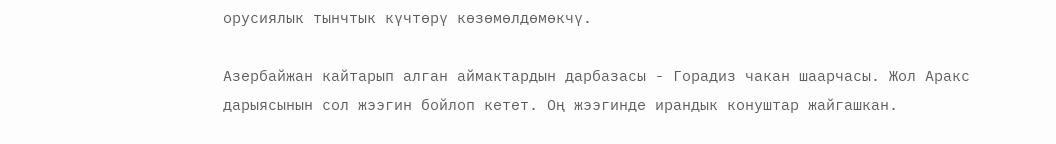орусиялык тынчтык күчтөрү көзөмөлдөмөкчү.

Азербайжан кайтарып алган аймактардын дарбазасы - Горадиз чакан шаарчасы. Жол Аракс дарыясынын сол жээгин бойлоп кетет. Оң жээгинде ирандык конуштар жайгашкан.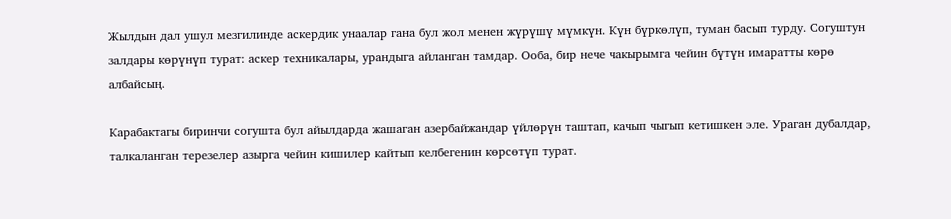Жылдын дал ушул мезгилинде аскердик унаалар гана бул жол менен жүрүшү мүмкүн. Күн бүркөлүп, туман басып турду. Согуштун залдары көрүнүп турат: аскер техникалары, урандыга айланган тамдар. Ооба, бир нече чакырымга чейин бүтүн имаратты көрө албайсың.

Карабактагы биринчи согушта бул айылдарда жашаган азербайжандар үйлөрүн таштап, качып чыгып кетишкен эле. Ураган дубалдар, талкаланган терезелер азырга чейин кишилер кайтып келбегенин көрсөтүп турат.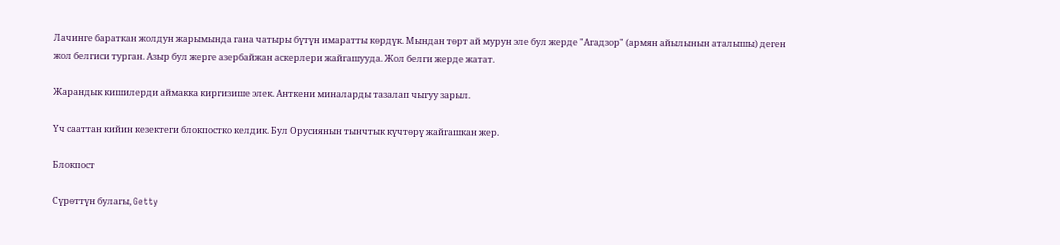Лачинге бараткан жолдун жарымында гана чатыры бүтүн имаратты көрдүк. Мындан төрт ай мурун эле бул жерде "Агадзор" (армян айылынын аталышы) деген жол белгиси турган. Азыр бул жерге азербайжан аскерлери жайгашууда. Жол белги жерде жатат.

Жарандык кишилерди аймакка киргизише элек. Анткени миналарды тазалап чыгуу зарыл.

Үч сааттан кийин кезектеги блокпостко келдик. Бул Орусиянын тынчтык күчтөрү жайгашкан жер.

Блокпост

Сүрөттүн булагы, Getty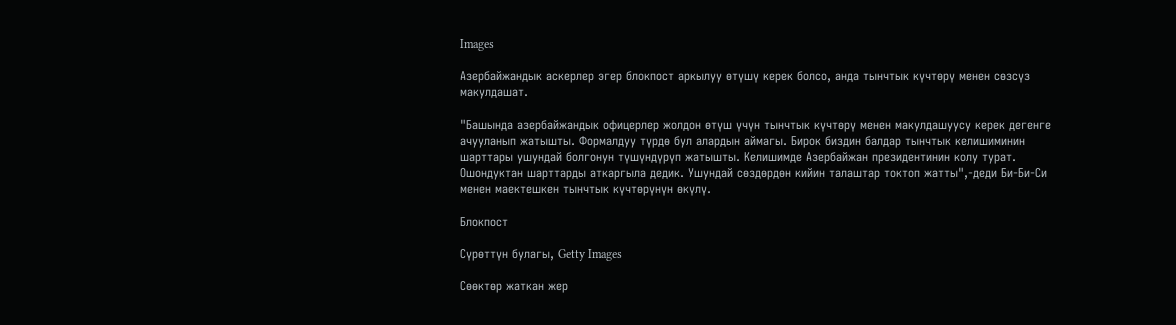Images

Азербайжандык аскерлер эгер блокпост аркылуу өтүшү керек болсо, анда тынчтык күчтөрү менен сөзсүз макулдашат.

"Башында азербайжандык офицерлер жолдон өтүш үчүн тынчтык күчтөрү менен макулдашуусу керек дегенге ачууланып жатышты. Формалдуу түрдө бул алардын аймагы. Бирок биздин балдар тынчтык келишиминин шарттары ушундай болгонун түшүндүрүп жатышты. Келишимде Азербайжан президентинин колу турат. Ошондуктан шарттарды аткаргыла дедик. Ушундай сөздөрдөн кийин талаштар токтоп жатты",-деди Би-Би-Си менен маектешкен тынчтык күчтөрүнүн өкүлү.

Блокпост

Сүрөттүн булагы, Getty Images

Сөөктөр жаткан жер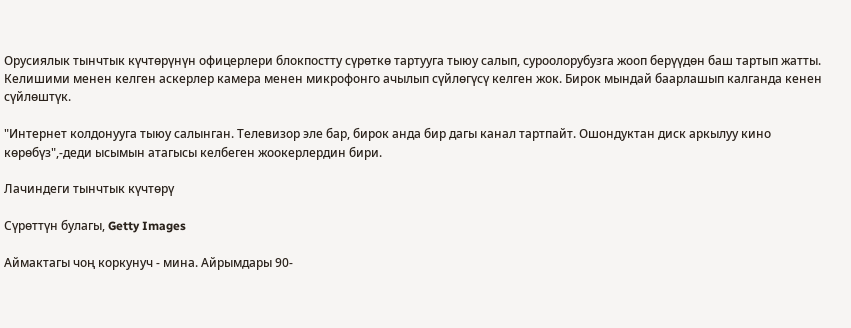Орусиялык тынчтык күчтөрүнүн офицерлери блокпостту сүрөткө тартууга тыюу салып, суроолорубузга жооп берүүдөн баш тартып жатты. Келишими менен келген аскерлер камера менен микрофонго ачылып сүйлөгүсү келген жок. Бирок мындай баарлашып калганда кенен сүйлөштүк.

"Интернет колдонууга тыюу салынган. Телевизор эле бар, бирок анда бир дагы канал тартпайт. Ошондуктан диск аркылуу кино көрөбүз",-деди ысымын атагысы келбеген жоокерлердин бири.

Лачиндеги тынчтык күчтөрү

Сүрөттүн булагы, Getty Images

Аймактагы чоң коркунуч - мина. Айрымдары 90-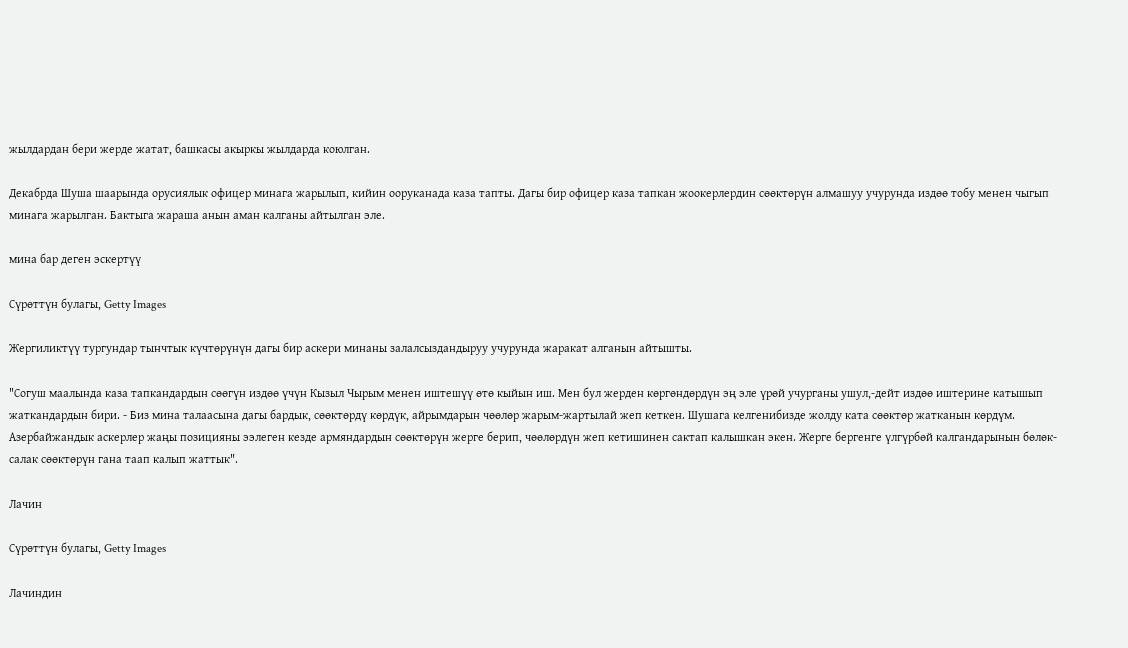жылдардан бери жерде жатат, башкасы акыркы жылдарда коюлган.

Декабрда Шуша шаарында орусиялык офицер минага жарылып, кийин ооруканада каза тапты. Дагы бир офицер каза тапкан жоокерлердин сөөктөрүн алмашуу учурунда издөө тобу менен чыгып минага жарылган. Бактыга жараша анын аман калганы айтылган эле.

мина бар деген эскертүү

Сүрөттүн булагы, Getty Images

Жергиликтүү тургундар тынчтык күчтөрүнүн дагы бир аскери минаны залалсыздандыруу учурунда жаракат алганын айтышты.

"Согуш маалында каза тапкандардын сөөгүн издөө үчүн Кызыл Чырым менен иштешүү өтө кыйын иш. Мен бул жерден көргөндөрдүн эң эле үрөй учурганы ушул,-дейт издөө иштерине катышып жаткандардын бири. - Биз мина талаасына дагы бардык, сөөктөрдү көрдүк, айрымдарын чөөлөр жарым-жартылай жеп кеткен. Шушага келгенибизде жолду ката сөөктөр жатканын көрдүм. Азербайжандык аскерлер жаңы позицияны ээлеген кезде армяндардын сөөктөрүн жерге берип, чөөлөрдүн жеп кетишинен сактап калышкан экен. Жерге бергенге үлгүрбөй калгандарынын бөлөк-салак сөөктөрүн гана таап калып жаттык".

Лачин

Сүрөттүн булагы, Getty Images

Лачиндин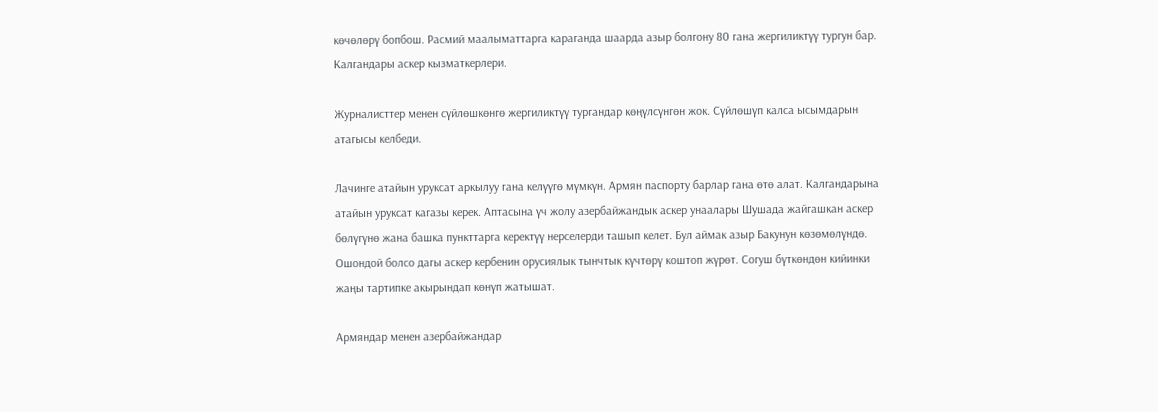көчөлөрү бопбош. Расмий маалыматтарга караганда шаарда азыр болгону 80 гана жергиликтүү тургун бар. Калгандары аскер кызматкерлери.

Журналисттер менен сүйлөшкөнгө жергиликтүү тургандар көңүлсүнгөн жок. Сүйлөшүп калса ысымдарын атагысы келбеди.

Лачинге атайын уруксат аркылуу гана келүүгө мүмкүн. Армян паспорту барлар гана өтө алат. Калгандарына атайын уруксат кагазы керек. Аптасына үч жолу азербайжандык аскер унаалары Шушада жайгашкан аскер бөлүгүнө жана башка пункттарга керектүү нерселерди ташып келет. Бул аймак азыр Бакунун көзөмөлүндө. Ошондой болсо дагы аскер кербенин орусиялык тынчтык күчтөрү коштоп жүрөт. Согуш бүткөндөн кийинки жаңы тартипке акырындап көнүп жатышат.

Армяндар менен азербайжандар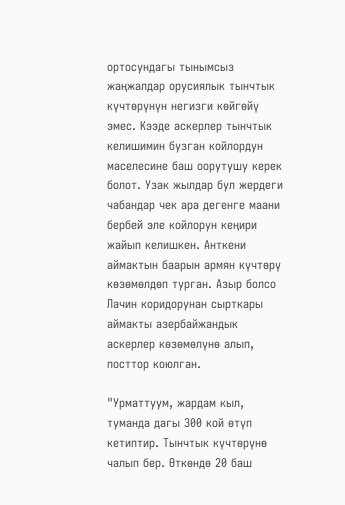ортосундагы тынымсыз жаңжалдар орусиялык тынчтык күчтөрүнүн негизги көйгөйү эмес. Кээде аскерлер тынчтык келишимин бузган койлордун маселесине баш оорутушу керек болот. Узак жылдар бул жердеги чабандар чек ара дегенге маани бербей эле койлорун кеңири жайып келишкен. Анткени аймактын баарын армян күчтөрү көзөмөлдөп турган. Азыр болсо Лачин коридорунан сырткары аймакты азербайжандык аскерлер көзөмөлүнө алып, посттор коюлган.

"Урматтуум, жардам кыл, туманда дагы 300 кой өтүп кетиптир. Тынчтык күчтөрүнө чалып бер. Өткөндө 20 баш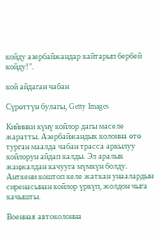койду азербайжандар кайтарып бербей койду!".

кой айдаган чабан

Сүрөттүн булагы, Getty Images

Кийинки күнү койлор дагы маселе жаратты. Азербайжандык колонна өтө турган маалда чабан трасса аркылуу койлорун айдап калды. Эл аралык жаңжалдан качууга мүмкүн болду. Анткени коштоп келе жаткан унаалардын сиренасынан койлор үркүп, жолдон чыга качышты.

Военная автоколонна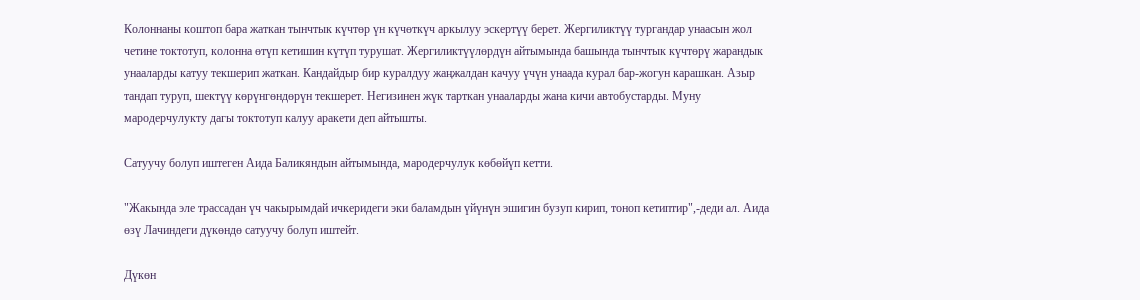Колоннаны коштоп бара жаткан тынчтык күчтөр үн күчөткүч аркылуу эскертүү берет. Жергиликтүү тургандар унаасын жол четине токтотуп, колонна өтүп кетишин күтүп турушат. Жергиликтүүлөрдүн айтымында башында тынчтык күчтөрү жарандык унааларды катуу текшерип жаткан. Кандайдыр бир куралдуу жаңжалдан качуу үчүн унаада курал бар-жогун карашкан. Азыр тандап туруп, шектүү көрүнгөндөрүн текшерет. Негизинен жүк тарткан унааларды жана кичи автобустарды. Муну мародерчулукту дагы токтотуп калуу аракети деп айтышты.

Сатуучу болуп иштеген Аида Баликяндын айтымында, мародерчулук көбөйүп кетти.

"Жакында эле трассадан үч чакырымдай ичкеридеги эки баламдын үйүнүн эшигин бузуп кирип, тоноп кетиптир",-деди ал. Аида өзү Лачиндеги дүкөндө сатуучу болуп иштейт.

Дүкөн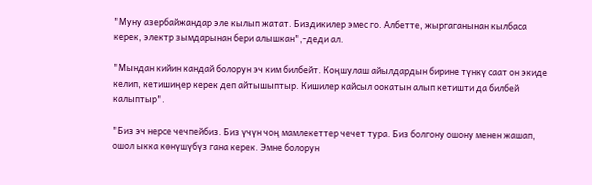"Муну азербайжандар эле кылып жатат. Биздикилер эмес го. Албетте, жыргаганынан кылбаса керек, электр зымдарынан бери алышкан",-деди ал.

"Мындан кийин кандай болорун эч ким билбейт. Коңшулаш айылдардын бирине түнкү саат он экиде келип, кетишиңер керек деп айтышыптыр. Кишилер кайсыл оокатын алып кетишти да билбей калыптыр".

"Биз эч нерсе чечпейбиз. Биз үчүн чоң мамлекеттер чечет тура. Биз болгону ошону менен жашап, ошол ыкка көнүшүбүз гана керек. Эмне болорун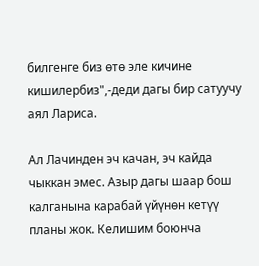билгенге биз өтө эле кичине кишилербиз",-деди дагы бир сатуучу аял Лариса.

Ал Лачинден эч качан, эч кайда чыккан эмес. Азыр дагы шаар бош калганына карабай үйүнөн кетүү планы жок. Келишим боюнча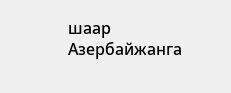шаар Азербайжанга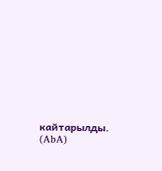кайтарылды. (AbA)